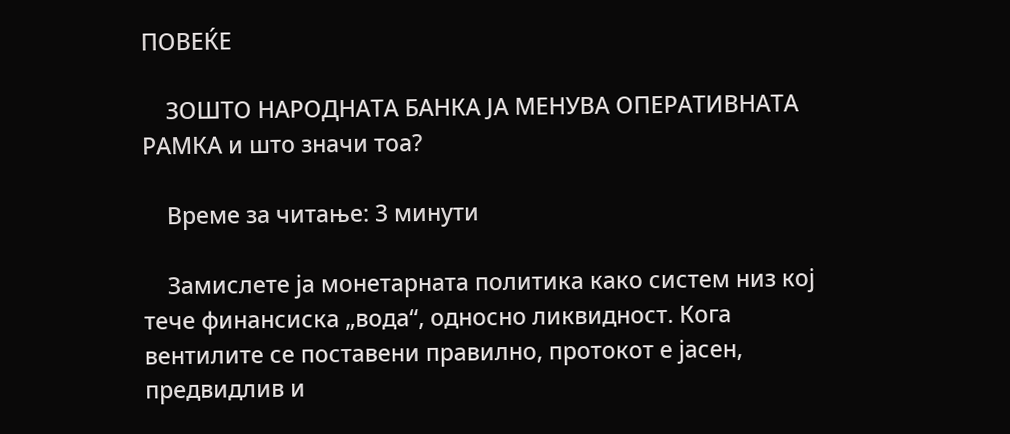ПОВЕЌЕ

    ЗОШТО НАРОДНАТА БАНКА ЈА МЕНУВА ОПЕРАТИВНАТА РАМКА и што значи тоа?

    Време зa читање: 3 минути

    Замислете ја монетарната политика како систем низ кој тече финансиска „вода“, односно ликвидност. Кога вентилите се поставени правилно, протокот е јасен, предвидлив и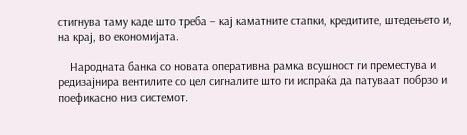стигнува таму каде што треба – кај каматните стапки, кредитите, штедењето и, на крај, во економијата.

    Народната банка со новата оперативна рамка всушност ги преместува и редизајнира вентилите со цел сигналите што ги испраќа да патуваат побрзо и поефикасно низ системот.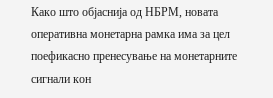Како што објаснија од НБРМ, новата оперативна монетарна рамка има за цел поефикасно пренесување на монетарните сигнали кон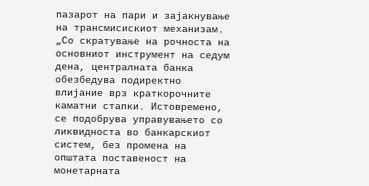пазарот на пари и зајакнување на трансмисискиот механизам. „Со скратување на рочноста на основниот инструмент на седум дена, централната банка обезбедува подиректно влијание врз краткорочните каматни стапки. Истовремено, се подобрува управувањето со ликвидноста во банкарскиот систем, без промена на општата поставеност на монетарната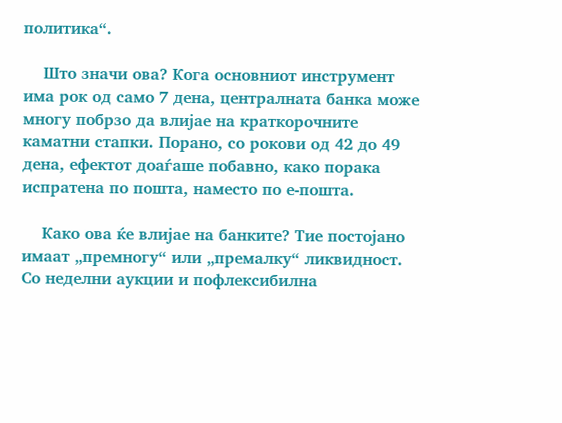политика“.

    Што значи ова? Кога основниот инструмент има рок од само 7 дена, централната банка може многу побрзо да влијае на краткорочните каматни стапки. Порано, со рокови од 42 до 49 дена, ефектот доаѓаше побавно, како порака испратена по пошта, наместо по е-пошта.

    Како ова ќе влијае на банките? Тие постојано имаат „премногу“ или „премалку“ ликвидност. Со неделни аукции и пофлексибилна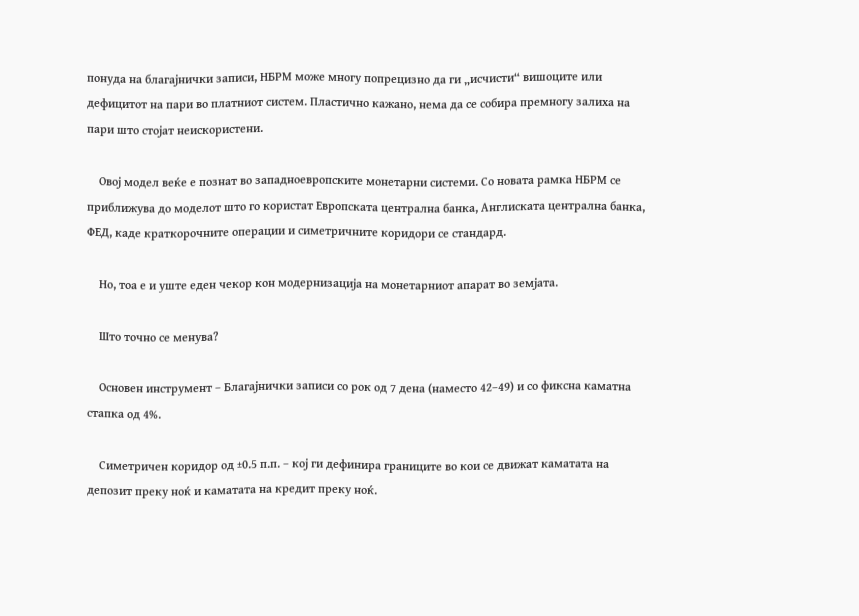понуда на благајнички записи, НБРМ може многу попрецизно да ги „исчисти“ вишоците или дефицитот на пари во платниот систем. Пластично кажано, нема да се собира премногу залиха на пари што стојат неискористени.

    Овој модел веќе е познат во западноевропските монетарни системи. Со новата рамка НБРМ се приближува до моделот што го користат Европската централна банка, Англиската централна банка, ФЕД, каде краткорочните операции и симетричните коридори се стандард.

    Но, тоа е и уште еден чекор кон модернизација на монетарниот апарат во земјата.

    Што точно се менува?

    Основен инструмент – Благајнички записи со рок од 7 дена (наместо 42–49) и со фиксна каматна стапка од 4%.

    Симетричен коридор од ±0.5 п.п. – кој ги дефинира границите во кои се движат каматата на депозит преку ноќ и каматата на кредит преку ноќ.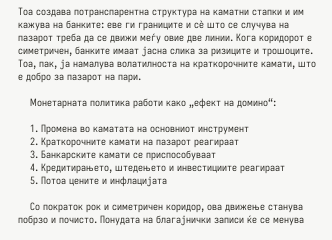Тоа создава потранспарентна структура на каматни стапки и им кажува на банките: еве ги границите и сè што се случува на пазарот треба да се движи меѓу овие две линии. Кога коридорот е симетричен, банките имаат јасна слика за ризиците и трошоците. Тоа, пак, ја намалува волатилноста на краткорочните камати, што е добро за пазарот на пари.

    Монетарната политика работи како „ефект на домино“:

    1. Промена во каматата на основниот инструмент
    2. Краткорочните камати на пазарот реагираат
    3. Банкарските камати се приспособуваат
    4. Кредитирањето, штедењето и инвестициите реагираат
    5. Потоа цените и инфлацијата

    Со пократок рок и симетричен коридор, ова движење станува побрзо и почисто. Понудата на благајнички записи ќе се менува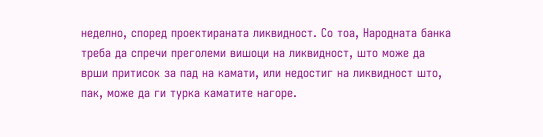неделно, според проектираната ликвидност. Со тоа, Народната банка треба да спречи преголеми вишоци на ликвидност, што може да врши притисок за пад на камати, или недостиг на ликвидност што, пак, може да ги турка каматите нагоре.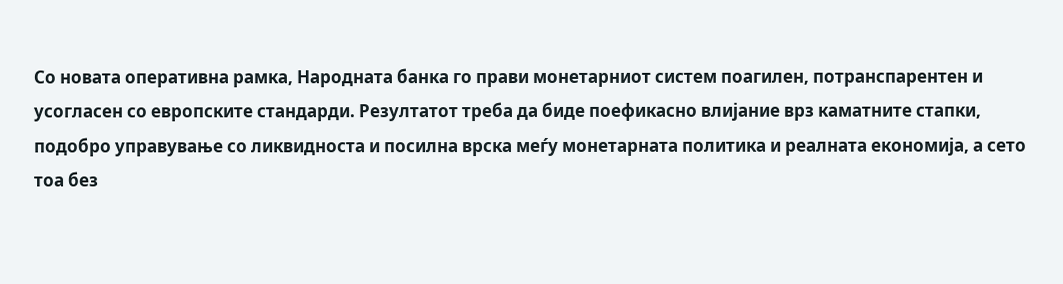Со новата оперативна рамка, Народната банка го прави монетарниот систем поагилен, потранспарентен и усогласен со европските стандарди. Резултатот треба да биде поефикасно влијание врз каматните стапки, подобро управување со ликвидноста и посилна врска меѓу монетарната политика и реалната економија, а сето тоа без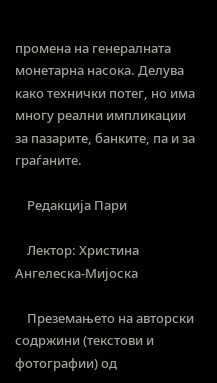промена на генералната монетарна насока. Делува како технички потег, но има многу реални импликации за пазарите, банките, па и за граѓаните.

    Редакција Пари

    Лектор: Христина Ангелеска-Мијоска

    Преземањето на авторски содржини (текстови и фотографии) од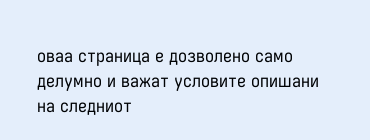оваа страница е дозволено само делумно и важат условите опишани на следниот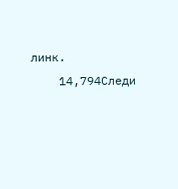линк.
    14,794Следи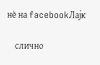нè на facebookЛајк

    слично